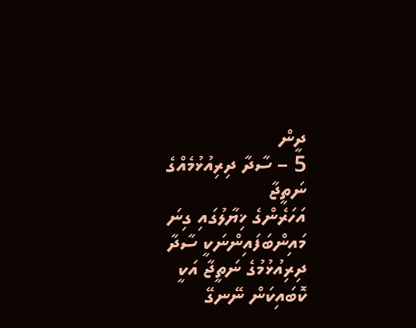ދީން
5 – ސާދާ ދިރިއުޅުމެއްގެ ނަތީޖާ
އަހަރެންގެ ޚިޔާލުގައި ގިނަ މައިންބަފައިންނަކީ ސާދާ ދިރިއުޅުމުގެ ނަތީޖާ އަކީ ކޮބައިކަން ނޭނގޭ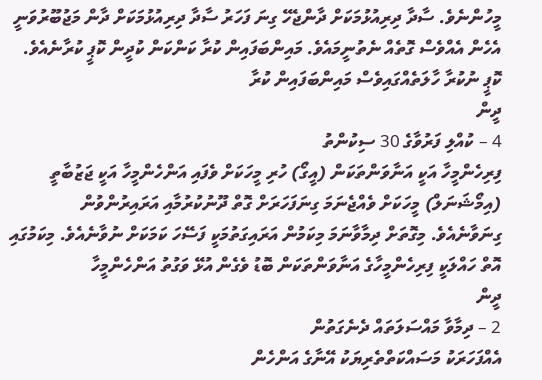މީހުންނެވެ. ސާދާ ދިރިއުޅުމަކަށް ދާންޖެހޭ ގިނަ ފަހަރު ސާދާ ދިރިއުޅުމަކަށް ދާން މަޖުބޫރުވަނީ އެހެން އެއްވެސް ގޮތެއް ނެތުނީމައެވެ. މައިންބަފައިން ކުރާ ކަންކަން ކުދީން ކޮޕީ ކުރާނެއެވެ. ކޮޕީ ނުކުރާ ހާލަތެއްގައިވެސް މައިންބަފައިން ކުރާ
ދީން
4 – ކުއްލި ފަރުވާގެ 30 ސިކުންތު
ފިރިހެންމީހާ އަކީ އަނާވަންތަކަން (އީގޯ) ހުރި މީހަކަށް ވެފައި އަންހެންމީހާ އަކީ ޖަޒުބާތީ (އިމޯޝަނަލް) މީހަކަށް ވެއްޖެނަމަ ގިނަފަހަރަށް ގޮތް ދޫނުކުރުމާއި އަރައިރުންވުން ގިނަވާނެއެވެ. މިގޮތަށް ދިމާވާނަމަ މިކަމުން އަރައިގަތުމަކީ ފަސޭހަ ކަމަކަށް ނުވާނެއެވެ. މިކަމުގައި އޮތް ހައްލަކީ ފިރިހެންމީހާގެ އަނާވަންތަކަން ބޮޑު ވެގެން އުޅޭ ވަގުތު އަންހެންމީހާ
ދީން
2 – ދިމާވާ މައްސަލަތައް ދެނެގަތުން
އެއްފަހަރަކު މަސައްކަތްތެރިޔަކު އޭނާގެ އަންހެން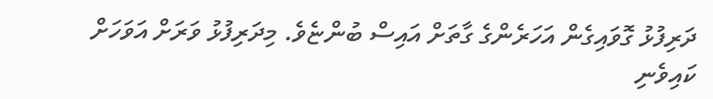ދަރިފުޅު ގޮވައިގެން އަހަރެންގެ ގާތަށް އައިސް ބުންޏެވެ. މިދަރިފުޅު ވަރަށް އަވަހަށް ކައިވެނި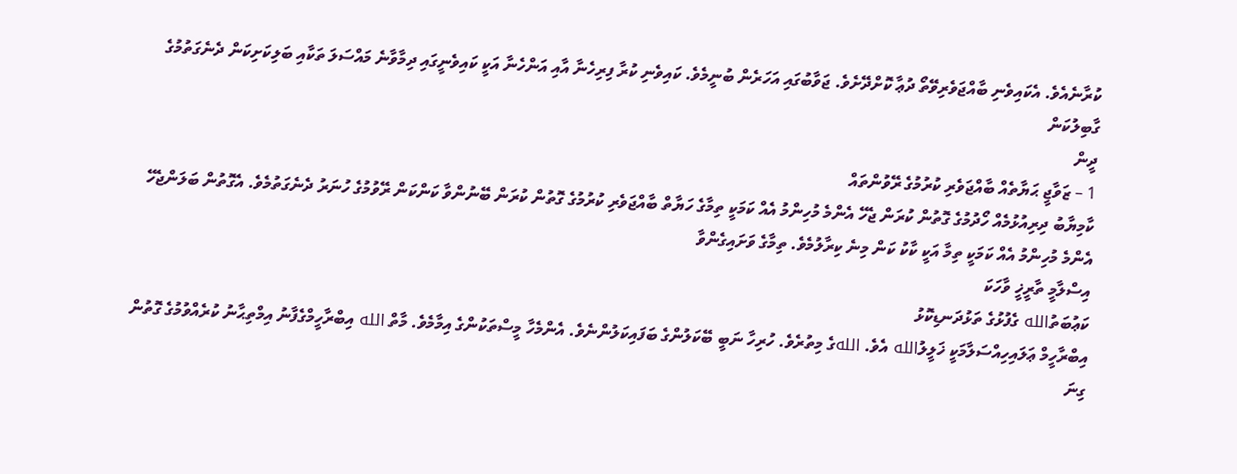ކުރާނެއެވެ. އެކައިވެނި ބާއްޖަވެރިވޭތޯ ދުޢާ ކޮށްދޭށެވެ. ޖަވާބުގައި އަހަރެން ބުނީމެވެ. ކައިވެނި ކުރާ ފިރިހެނާ އާއި އަންހެނާ އަކީ ކައިވެނީގައި ދިމާވާނެ މައްސަލަ ތަކާއި ބަލިކަށިކަން ދެނެގަތުމުގެ ގާބިލުކަން
ދީން
1 – ޒަވާޖީ ޙަޔާތެއް ބާއްޖަވެރި ކުރުމުގެ ރޭވުންތައް
ކާމިޔާބު ދިރިއުޅުމެއް ހޯދުމުގެ ގޮތުން ކުރަން ޖެހޭ އެންމެ މުހިންމު އެއް ކަމަކީ ތިމާގެ ހަޔާތް ބާއްޖަވެރި ކުރުމުގެ ގޮތުން ކުރަން ބޭނުންވާ ކަންކަން ރޭވުމުގެ ހުނަރު ދެނެގަތުމެވެ. އެގޮތުން ބަލަންޖެހޭ އެންމެ މުހިންމު އެއް ކަމަކީ ތިމާ އަކީ ކާކު ކަން މިނެ ކިރާލުމެވެ. ތިމާގެ ވަށައިގެންވާ
އިސްލާމީ ތާރީޚީ ވާހަކަ
ކަޢުބަތުالله ގެފުޅުގެ ތަޅުދަނޑިކޮޅު
އިބްރާހީމް ޢަލައިހިއްސަލާމަކީ ޚަލީލުالله އެވެ. اللهގެ މިތުރެވެ. ހުރިހާ ނަބީ ބޭކަލުންގެ ބަފައިކަލުންނެވެ. އެންމެހާ މީސްތަކުންގެ އިމާމެވެ. މާތް الله އިބްރާހީމްގެފާނު އިމްތިޙާނު ކުރެއްވުމުގެ ގޮތުން ގިނަ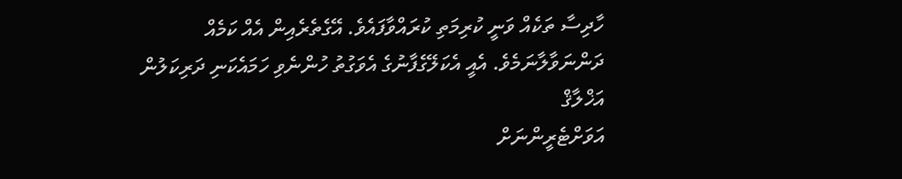ހާދިސާ ތަކެއް ވަނީ ކުރިމަތި ކުރައްވާފައެވެ. އޭގެތެރެއިން އެއް ކަމެއް ދަންނަވާލާނަމެވެ. އެއީ އެކަލޭގެފާނުގެ އެވަގުތު ހުންނެވި ހަމައެކަނި ދަރިކަލުން
އަޚްލާޤް
އަވަށްޓެރީންނަށް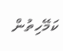ކަމޭހިތުން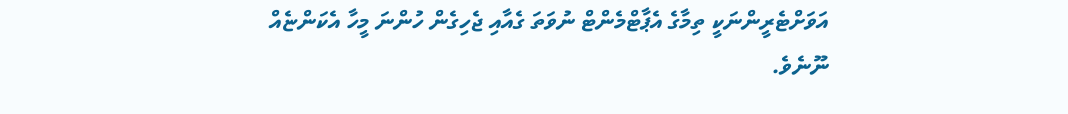އަވަށްޓެރީންނަކީ ތިމާގެ އެޕާޓްމެންޓް ނުވަތަ ގެއާއި ޖެހިގެން ހުންނަ މީހާ އެކަންޏެއް ނޫނެވެ.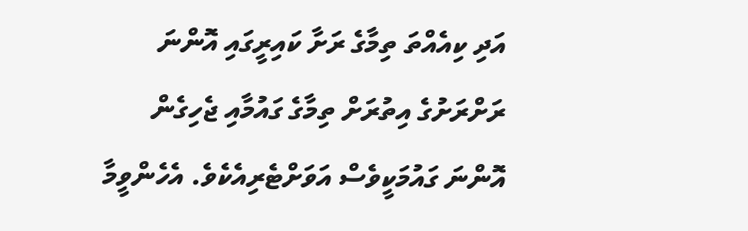އަދި ކިއެއްތަ ތިމާގެ ރަށާ ކައިރީގައި އޮންނަ ރަށްރަށުގެ އިތުރަށް ތިމާގެ ގައުމާއި ޖެހިގެން އޮންނަ ގައުމަކީވެސް އަވަށްޓެރިއެކެވެ. އެހެންވީމާ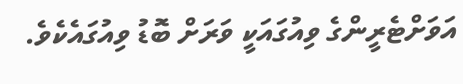އަވަށްޓެރީންގެ ވިއުގައަކީ ވަރަށް ބޮޑު ވިއުގައެކެވެ.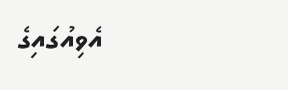އެވިއުގައިގެ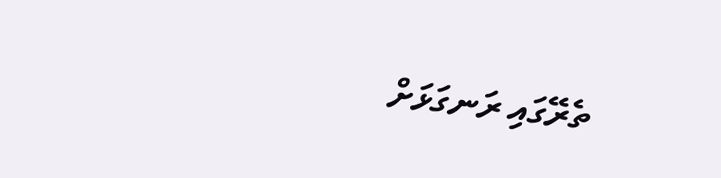ތެރޭގައި ރަނގަޅަށް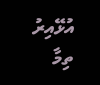އުޅޭއިރު ތިމާ